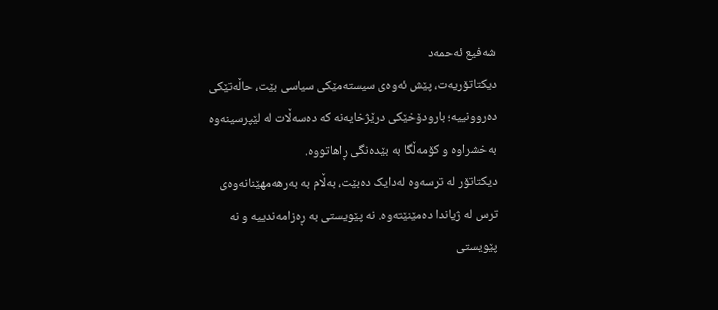شەفیع ئەحمەد
دیکتاتۆریەت، پێش ئەوەی سیستەمێکی سیاسی بێت، حاڵەتێکی دەروونییە؛ بارودۆخێکی درێژخایەنە کە دەسەڵات لە لێپرسینەوە بەخشراوە و کۆمەڵگا بە بێدەنگی ڕاهاتووە.
دیکتاتۆر لە ترسەوە لەدایک دەبێت، بەڵام بە بەرهەمهێنانەوەی ترس لە ژیاندا دەمێنێتەوە. نە پێویستی بە ڕەزامەندییە و نە پێویستی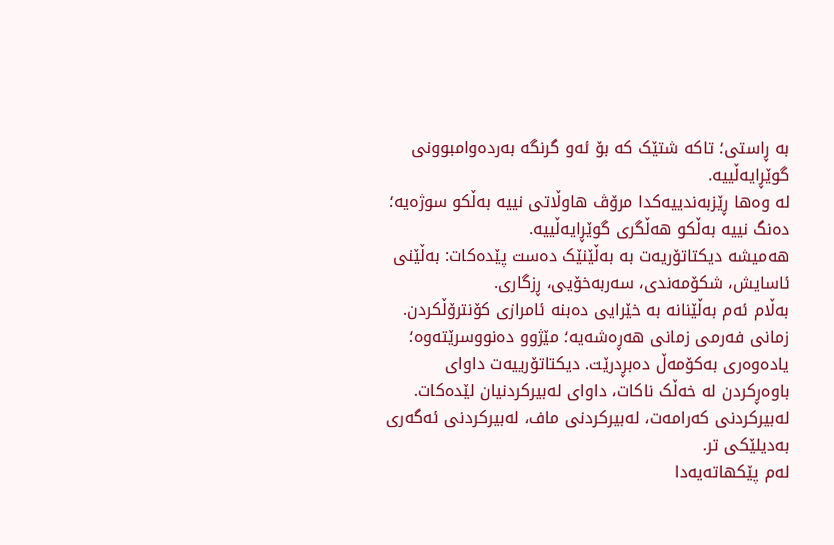بە ڕاستی؛ تاکە شتێک کە بۆ ئەو گرنگە بەردەوامبوونی گوێڕایەڵییە.
لە وەها ڕێزبەندییەکدا مرۆڤ هاوڵاتی نییە بەڵکو سوژەیە؛ دەنگ نییە بەڵکو هەڵگری گوێڕایەڵییە.
هەمیشە دیکتاتۆریەت بە بەڵێنێک دەست پێدەکات: بەڵێنی ئاسایش، شکۆمەندی، سەربەخۆیی، ڕزگاری.
بەڵام ئەم بەڵێنانە بە خێرایی دەبنە ئامرازی کۆنترۆڵکردن. زمانی فەرمی زمانی هەڕەشەیە؛ مێژوو دەنووسرێتەوە؛ یادەوەری بەکۆمەڵ دەبڕدرێت. دیکتاتۆرییەت داوای باوەڕکردن لە خەڵک ناکات، داوای لەبیرکردنیان لێدەکات. لەبیرکردنی کەرامەت، لەبیرکردنی ماف، لەبیرکردنی ئەگەری بەدیلێکی تر.
لەم پێکهاتەیەدا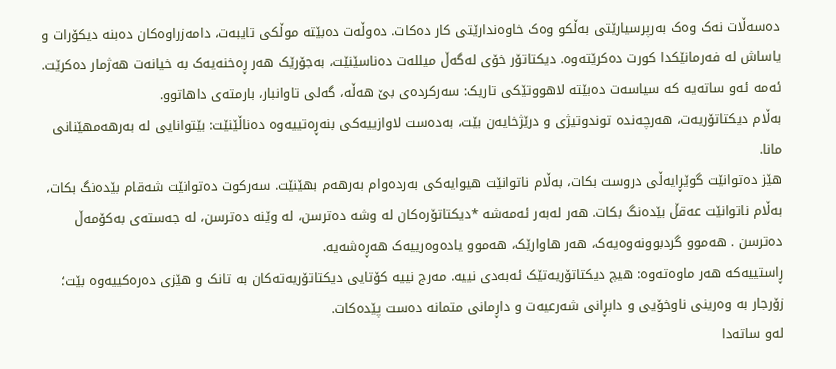دەسەڵات نەک وەک بەرپرسیارێتی بەڵکو وەک خاوەندارێتی کار دەکات. دەوڵەت دەبێتە موڵکی تایبەت، دامەزراوەکان دەبنە دیکۆرات و یاساش لە فەرمانێکدا کورت دەکرێتەوە. دیکتاتۆر خۆی لەگەڵ میللەت دەناسێنێت، بەجۆرێک هەر ڕەخنەیەک بە خیانەت هەژمار دەکرێت.
ئەمە ئەو ساتەیە کە سیاسەت دەبێتە لاهووتێکی تاریک: سەرکردەی بێ هەڵە، گەلی تاوانبار، بارمتەی داهاتوو.
بەڵام دیکتاتۆریەت، هەرچەندە توندوتیژی و درێژخایەن بێت، بەدەست لاوازییەکی بنەڕەتییەوە دەناڵێنێت: بێتوانایی لە بەرهەمهێنانی مانا.
هێز دەتوانێت گوێڕایەڵی دروست بکات، بەڵام ناتوانێت هیوایەکی بەردەوام بەرهەم بهێنێت. سەرکوت دەتوانێت شەقام بێدەنگ بکات، بەڵام ناتوانێت عەقڵ بێدەنگ بکات. هەر لەبەر ئەمەشە *دیکتاتۆرەکان لە وشە دەترسن، لە وێنە دەترسن، لە جەستەی بەکۆمەڵ دەترسن . هەموو گردبوونەوەیەک، هەر هاوارێک، هەموو یادەوەرییەک هەڕەشەیە.
ڕاستییەکە هەر ماوەتەوە: هیچ دیکتاتۆریەتێک ئەبەدی نییە. مەرج نییە کۆتایی دیکتاتۆریەتەکان بە تانک و هێزی دەرەکییەوە بێت؛ زۆرجار بە وەرینی ناوخۆیی و دابڕانی شەرعیەت و داڕمانی متمانە دەست پێدەکات.
لەو ساتەدا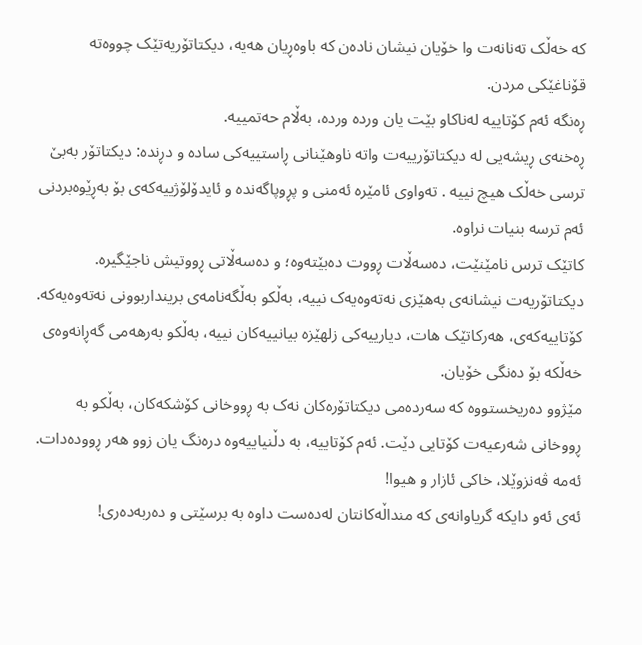کە خەڵک تەنانەت وا خۆیان نیشان نادەن کە باوەڕیان هەیە، دیکتاتۆریەتێک چووەتە قۆناغێکی مردن.
ڕەنگە ئەم کۆتاییە لەناکاو بێت یان وردە وردە، بەڵام حەتمییە.
ڕەخنەی ڕیشەیی لە دیکتاتۆرییەت واتە ناوهێنانی ڕاستییەکی سادە و دڕندە: دیکتاتۆر بەبێ ترسی خەڵک هیچ نییە . تەواوی ئامێرە ئەمنی و پڕوپاگەندە و ئایدۆلۆژییەکەی بۆ بەڕێوەبردنی ئەم ترسە بنیات نراوە.
کاتێک ترس نامێنێت، دەسەڵات ڕووت دەبێتەوە؛ و دەسەڵاتی ڕووتیش ناجێگیرە.
دیکتاتۆریەت نیشانەی بەهێزی نەتەوەیەک نییە، بەڵکو بەڵگەنامەی برینداربوونی نەتەوەیەکە. کۆتاییەکەی، هەرکاتێک هات، دیارییەکی زلهێزە بیانییەکان نییە، بەڵکو بەرهەمی گەڕانەوەی خەڵکە بۆ دەنگی خۆیان.
مێژوو دەریخستووە کە سەردەمی دیکتاتۆرەکان نەک بە ڕووخانی کۆشکەکان، بەڵکو بە ڕووخانی شەرعیەت کۆتایی دێت. ئەم کۆتاییە، بە دڵنیاییەوە درەنگ یان زوو هەر ڕوودەدات.
ئەمە ڤەنزوێلا، خاکی ئازار و هیوا!
ئەی ئەو دایکە گریاوانەی کە منداڵەکانتان لەدەست داوە بە برسێتی و دەربەدەری!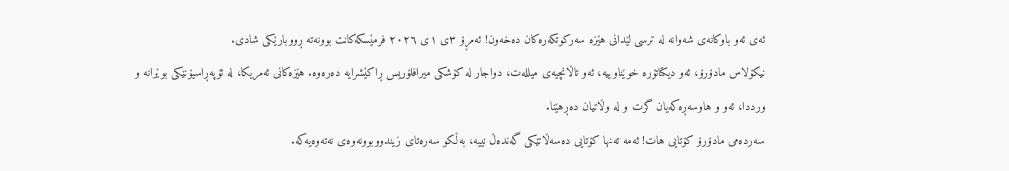ئەی ئەو باوکانەی شەوانە لە ترسی لێدانی هێزە سەرکوتکەرەکان دەخەون! ئەمڕۆ ٣ی ١ی ٢٠٢٦ فرمێسکەکانت بوونەتە ڕووبارێکی شادی.
نیکۆلاس مادۆرۆ، ئەو دیکتاتۆرە خوێناوییە، ئەو تاڵانچیەی میللەت، دواجار لە کۆشکی میرافلۆریس ڕاکێشرایە دەرەوە. هێزەکانی ئەمریکا، له ئۆپەڕاسیۆنێکی بوێرانه و ورددا، ئەو و هاوسەڕەکەیان گرت و له وڵاتیان دەڕهێنا.
سەردەمی مادۆرۆ کۆتایی هات! ئەمە تەنها کۆتایی دەسەڵاتێکی گەندەڵ نییە، بەڵکو سەرەتای زیندووبوونەوەی نەتەوەیەکە.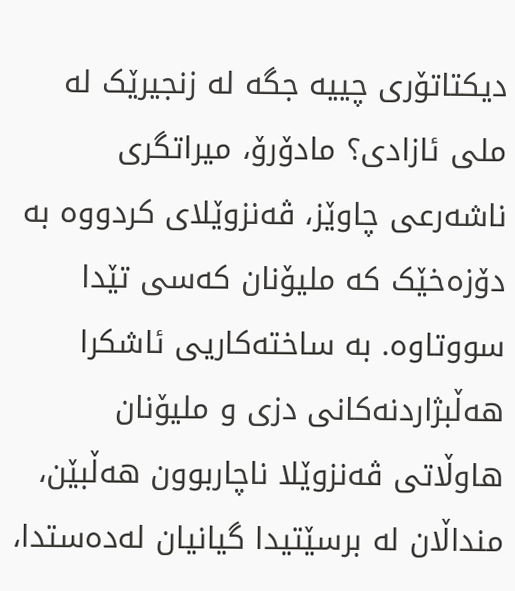دیکتاتۆری چییە جگە لە زنجیرێک لە ملی ئازادی؟ مادۆرۆ، میراتگری ناشەرعی چاوێز، ڤەنزوێلای کردووە بە دۆزەخێک کە ملیۆنان کەسی تێدا سووتاوە. بە ساختەکاریی ئاشکرا هەڵبژاردنەکانی دزی و ملیۆنان هاوڵاتی ڤەنزوێلا ناچاربوون هەڵبێن، منداڵان لە برسێتیدا گیانیان لەدەستدا،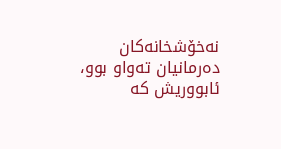نەخۆشخانەکان دەرمانیان تەواو بوو، ئابووریش کە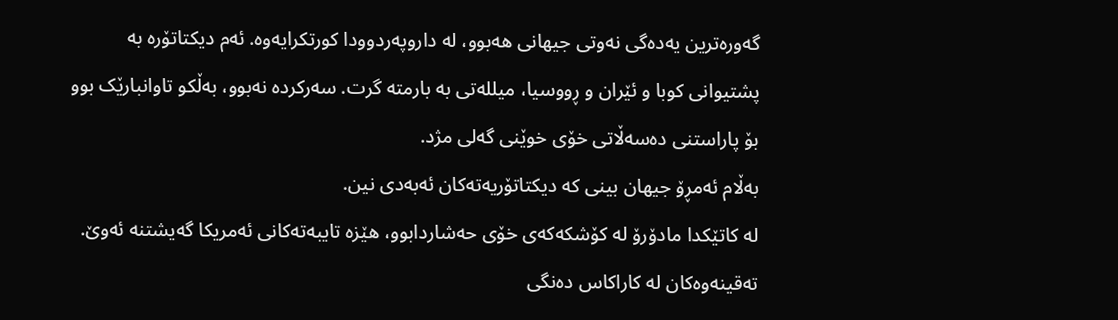گەورەترین یەدەگی نەوتی جیهانی هەبوو، لە داروپەردوودا کورتکرایەوە. ئەم دیکتاتۆرە بە پشتیوانی کوبا و ئێران و ڕووسیا، میللەتی بە بارمتە گرت. سەرکردە نەبوو، بەڵکو تاوانبارێک بوو بۆ پاراستنی دەسەڵاتی خۆی خوێنی گەلی مژد.
بەڵام ئەمڕۆ جیهان بینی کە دیکتاتۆریەتەکان ئەبەدی نین.
لە کاتێکدا مادۆرۆ لە کۆشکەکەی خۆی حەشاردابوو، هێزە تایبەتەکانی ئەمریکا گەیشتنە ئەوێ. تەقینەوەکان لە کاراکاس دەنگی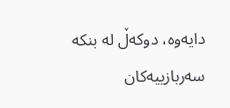دایەوە، دوکەڵ لە بنکە سەربازییەکان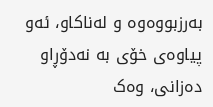بەرزبووەوە و لەناکاو، ئەو پیاوەی خۆی بە نەدۆڕاو دەزانی، وەک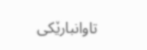تاوانبارێکی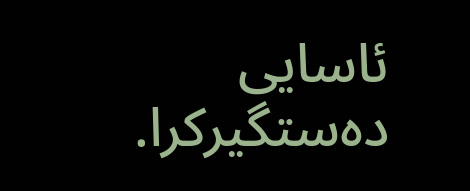ئاسایی دەستگیرکرا.